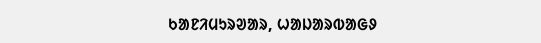ᱠᱟᱱᱤᱢᱩᱨᱣᱟᱨ, ᱦᱟᱡᱟᱨᱵᱟᱜᱽ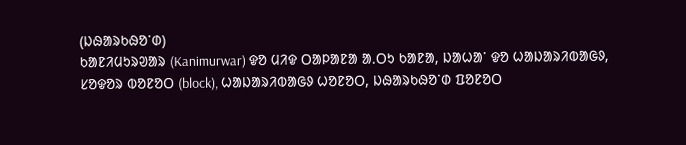(ᱡᱷᱟᱨᱠᱷᱚᱸᱰ)
ᱠᱟᱱᱤᱢᱩᱨᱣᱟᱨ (Kanimurwar) ᱫᱚ ᱢᱤᱫ ᱛᱟᱞᱟᱱᱟ ᱟᱹᱛᱩ ᱠᱟᱱᱟ, ᱡᱟᱦᱟᱸ ᱫᱚ ᱦᱟᱡᱟᱨᱤᱵᱟᱜᱽ, ᱥᱚᱫᱚᱨ ᱵᱚᱱᱚᱛ (block), ᱦᱟᱡᱟᱨᱤᱵᱟᱜᱽ ᱦᱚᱱᱚᱛ, ᱡᱷᱟᱨᱠᱷᱚᱸᱰ ᱯᱚᱱᱚᱛ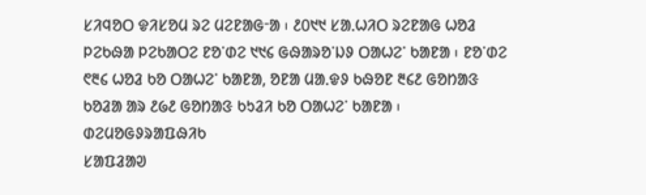ᱥᱤᱧᱚᱛ ᱫᱤᱥᱚᱢ ᱨᱮ ᱢᱮᱱᱟᱜᱼᱟ ᱾ ᱒᱐᱑᱑ ᱥᱟᱹᱦᱤᱛ ᱨᱮᱱᱟᱜ ᱦᱚᱲ ᱞᱮᱠᱷᱟ ᱞᱮᱠᱟᱛᱮ ᱱᱚᱸᱰᱮ ᱑᱑᱔ ᱜᱷᱟᱨᱚᱸᱡᱽ ᱛᱟᱦᱮᱸ ᱠᱟᱱᱟ ᱾ ᱱᱚᱸᱰᱮ ᱖᱓᱔ ᱦᱚᱲ ᱠᱚ ᱛᱟᱦᱮᱸ ᱠᱟᱱᱟ, ᱚᱱᱟ ᱢᱟᱹᱫᱽ ᱠᱷᱚᱱ ᱓᱔᱒ ᱜᱚᱴᱟᱝ ᱠᱚᱲᱟ ᱟᱨ ᱒᱙᱒ ᱜᱚᱴᱟᱝ ᱠᱩᱲᱤ ᱠᱚ ᱛᱟᱦᱮᱸ ᱠᱟᱱᱟ ᱾
ᱰᱮᱢᱚᱜᱽᱨᱟᱯᱷᱤᱠ
ᱥᱟᱯᱲᱟᱣ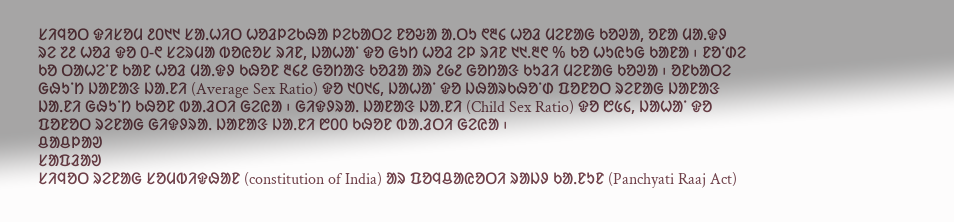ᱥᱤᱧᱚᱛ ᱫᱤᱥᱚᱢ ᱒᱐᱑᱑ ᱥᱟᱹᱦᱤᱛ ᱦᱚᱲᱞᱮᱠᱷᱟ ᱞᱮᱠᱟᱛᱮ ᱱᱚᱶᱟ ᱟᱹᱛᱩ ᱖᱓᱔ ᱦᱚᱲ ᱢᱮᱱᱟᱜ ᱠᱚᱣᱟ, ᱚᱱᱟ ᱢᱟᱹᱫᱽ ᱨᱮ ᱗᱒ ᱦᱚᱲ ᱫᱚ ᱐-᱖ ᱥᱮᱨᱢᱟ ᱵᱚᱭᱚᱥ ᱨᱤᱱ, ᱡᱟᱦᱟᱸ ᱫᱚ ᱜᱩᱴ ᱦᱚᱲ ᱮᱞ ᱨᱤᱱ ᱑᱑.᱓᱖ % ᱠᱚ ᱦᱩᱭᱩᱜ ᱠᱟᱱᱟ ᱾ ᱱᱚᱸᱰᱮ ᱠᱚ ᱛᱟᱦᱮᱸᱱ ᱠᱟᱱ ᱦᱚᱲ ᱢᱟᱹᱫᱽ ᱠᱷᱚᱱ ᱓᱔᱒ ᱜᱚᱴᱟᱝ ᱠᱚᱲᱟ ᱟᱨ ᱒᱙᱒ ᱜᱚᱴᱟᱝ ᱠᱩᱲᱤ ᱢᱮᱱᱟᱜ ᱠᱚᱣᱟ ᱾ ᱚᱱᱠᱟᱛᱮ ᱜᱷᱩᱸᱴ ᱡᱟᱱᱟᱝ ᱡᱟᱹᱱᱤ (Average Sex Ratio) ᱫᱚ ᱑᱐᱑᱔, ᱡᱟᱦᱟᱸ ᱫᱚ ᱡᱷᱟᱨᱠᱷᱚᱸᱰ ᱯᱚᱱᱚᱛ ᱨᱮᱱᱟᱜ ᱡᱟᱱᱟᱝ ᱡᱟᱹᱱᱤ ᱜᱷᱩᱸᱴ ᱠᱷᱚᱱ ᱵᱟᱹᱲᱛᱤ ᱜᱮᱭᱟ ᱾ ᱜᱤᱫᱽᱨᱟᱹ ᱡᱟᱱᱟᱝ ᱡᱟᱹᱱᱤ (Child Sex Ratio) ᱫᱚ ᱘᱕᱔, ᱡᱟᱦᱟᱸ ᱫᱚ ᱯᱚᱱᱚᱛ ᱨᱮᱱᱟᱜ ᱜᱤᱫᱽᱨᱟᱹ ᱡᱟᱱᱟᱝ ᱡᱟᱹᱱᱤ ᱘᱐᱐ ᱠᱷᱚᱱ ᱵᱟᱹᱲᱛᱤ ᱜᱮᱭᱟ ᱾
ᱪᱟᱪᱞᱟᱣ
ᱥᱟᱯᱲᱟᱣ
ᱥᱤᱧᱚᱛ ᱨᱮᱱᱟᱜ ᱥᱚᱢᱵᱤᱫᱷᱟᱱ (constitution of India) ᱟᱨ ᱯᱚᱧᱪᱟᱭᱚᱛᱤ ᱨᱟᱡᱽ ᱠᱟᱹᱱᱩᱱ (Panchyati Raaj Act)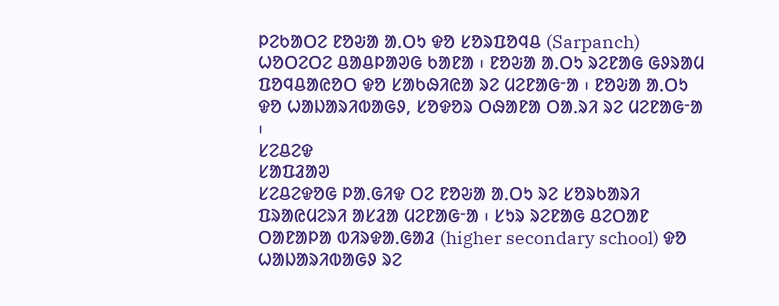ᱞᱮᱠᱟᱛᱮ ᱱᱚᱶᱟ ᱟᱹᱛᱩ ᱫᱚ ᱥᱚᱨᱯᱚᱧᱪ (Sarpanch) ᱦᱚᱛᱮᱛᱮ ᱪᱟᱪᱞᱟᱣᱜ ᱠᱟᱱᱟ ᱾ ᱱᱚᱶᱟ ᱟᱹᱛᱩ ᱨᱮᱱᱟᱜ ᱜᱽᱨᱟᱢ ᱯᱚᱧᱪᱟᱭᱚᱛ ᱫᱚ ᱥᱟᱠᱷᱤᱭᱟ ᱨᱮ ᱢᱮᱱᱟᱜᱼᱟ ᱾ ᱱᱚᱶᱟ ᱟᱹᱛᱩ ᱫᱚ ᱦᱟᱡᱟᱨᱤᱵᱟᱜᱽ, ᱥᱚᱫᱚᱨ ᱛᱷᱟᱱᱟ ᱛᱟᱹᱨᱤ ᱨᱮ ᱢᱮᱱᱟᱜᱼᱟ ᱾
ᱥᱮᱪᱮᱫ
ᱥᱟᱯᱲᱟᱣ
ᱥᱮᱪᱮᱫᱚᱜ ᱞᱟᱹᱜᱤᱫ ᱛᱮ ᱱᱚᱶᱟ ᱟᱹᱛᱩ ᱨᱮ ᱥᱚᱨᱠᱟᱨᱤ ᱯᱨᱟᱭᱢᱮᱨᱤ ᱟᱥᱲᱟ ᱢᱮᱱᱟᱜᱼᱟ ᱾ ᱥᱩᱨ ᱨᱮᱱᱟᱜ ᱪᱮᱛᱟᱱ ᱛᱟᱱᱟᱞᱟ ᱵᱤᱨᱫᱟᱹᱜᱟᱲ (higher secondary school) ᱫᱚ ᱦᱟᱡᱟᱨᱤᱵᱟᱜᱽ ᱨᱮ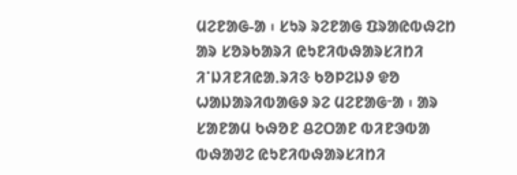ᱢᱮᱱᱟᱜ-ᱟ ᱾ ᱥᱩᱨ ᱨᱮᱱᱟᱜ ᱯᱨᱟᱭᱵᱷᱮᱴ ᱟᱨ ᱥᱚᱨᱠᱟᱨᱤ ᱭᱩᱱᱤᱵᱷᱟᱨᱥᱤᱴᱤ ᱤᱸᱡᱤᱱᱤᱭᱟᱹᱨᱤᱝ ᱠᱚᱞᱮᱡᱽ ᱫᱚ ᱦᱟᱡᱟᱨᱤᱵᱟᱜᱽ ᱨᱮ ᱢᱮᱱᱟᱜᱼᱟ ᱾ ᱟᱨ ᱥᱟᱱᱟᱢ ᱠᱷᱚᱱ ᱪᱮᱛᱟᱱ ᱵᱤᱱᱳᱵᱟ ᱵᱷᱟᱣᱮ ᱭᱩᱱᱤᱵᱷᱟᱨᱥᱤᱴᱤ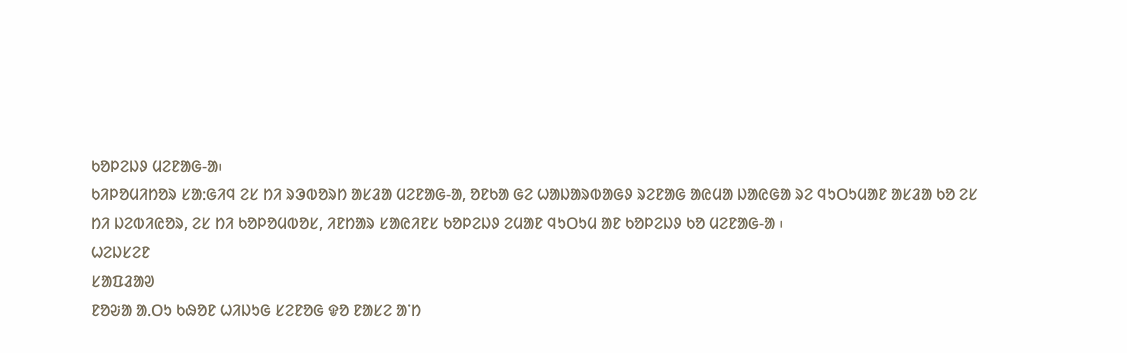ᱠᱚᱞᱮᱡᱽ ᱢᱮᱱᱟᱜ-ᱟ᱾
ᱠᱤᱞᱚᱢᱤᱴᱚᱨ ᱥᱟᱺᱜᱤᱧ ᱮᱥ ᱴᱤ ᱨᱳᱵᱚᱨᱴ ᱟᱥᱲᱟ ᱢᱮᱱᱟᱜ-ᱟ, ᱚᱱᱠᱟ ᱜᱮ ᱦᱟᱡᱟᱨᱵᱟᱜᱽ ᱨᱮᱱᱟᱜ ᱟᱭᱢᱟ ᱡᱟᱭᱜᱟ ᱨᱮ ᱧᱩᱛᱩᱢᱟᱱ ᱟᱥᱲᱟ ᱠᱚ ᱮᱥ ᱴᱤ ᱡᱮᱵᱤᱭᱚᱨ, ᱮᱥ ᱴᱤ ᱠᱚᱞᱚᱢᱵᱚᱥ, ᱤᱱᱴᱟᱨ ᱥᱟᱭᱤᱱᱥ ᱠᱚᱞᱮᱡᱽ ᱮᱢᱟᱱ ᱧᱩᱛᱩᱢ ᱟᱱ ᱠᱚᱞᱮᱡᱽ ᱠᱚ ᱢᱮᱱᱟᱜ-ᱟ ᱾
ᱦᱮᱡᱥᱮᱱ
ᱥᱟᱯᱲᱟᱣ
ᱱᱚᱶᱟ ᱟᱹᱛᱩ ᱠᱷᱚᱱ ᱦᱤᱡᱩᱜ ᱥᱮᱱᱚᱜ ᱫᱚ ᱱᱟᱥᱮ ᱟᱸᱴ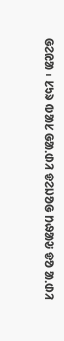ᱜᱮᱭᱟ ᱾ ᱥᱩᱨ ᱵᱟᱥ ᱜᱟᱹᱰᱤ ᱫᱮᱡᱚᱜ ᱴᱷᱟᱶ ᱫᱚ ᱟᱹᱰᱤ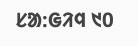ᱥᱟᱺᱜᱤᱧ ᱑᱐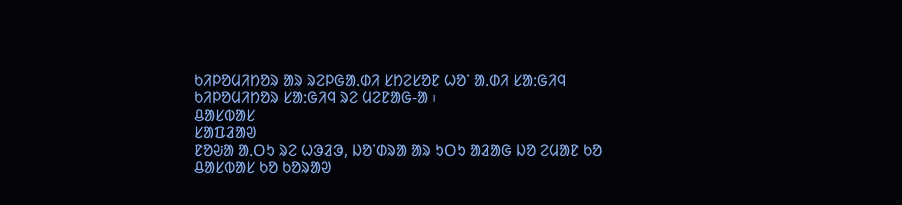ᱠᱤᱞᱚᱢᱤᱴᱚᱨ ᱟᱨ ᱨᱮᱞᱜᱟᱹᱰᱤ ᱥᱴᱮᱥᱚᱱ ᱦᱚᱸ ᱟᱹᱰᱤ ᱥᱟᱺᱜᱤᱧ ᱠᱤᱞᱚᱢᱤᱴᱚᱨ ᱥᱟᱺᱜᱤᱧ ᱨᱮ ᱢᱮᱱᱟᱜ-ᱟ ᱾
ᱪᱟᱥᱵᱟᱥ
ᱥᱟᱯᱲᱟᱣ
ᱱᱚᱶᱟ ᱟᱹᱛᱩ ᱨᱮ ᱦᱳᱲᱳ, ᱡᱚᱸᱰᱨᱟ ᱟᱨ ᱩᱛᱩ ᱟᱲᱟᱜ ᱡᱚ ᱮᱢᱟᱱ ᱠᱚ ᱪᱟᱥᱵᱟᱥ ᱠᱚ ᱠᱚᱨᱟᱣ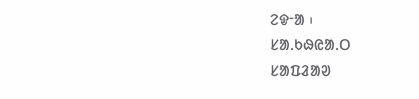ᱮᱫᱼᱟ ᱾
ᱥᱟᱹᱠᱷᱭᱟᱹᱛ
ᱥᱟᱯᱲᱟᱣ